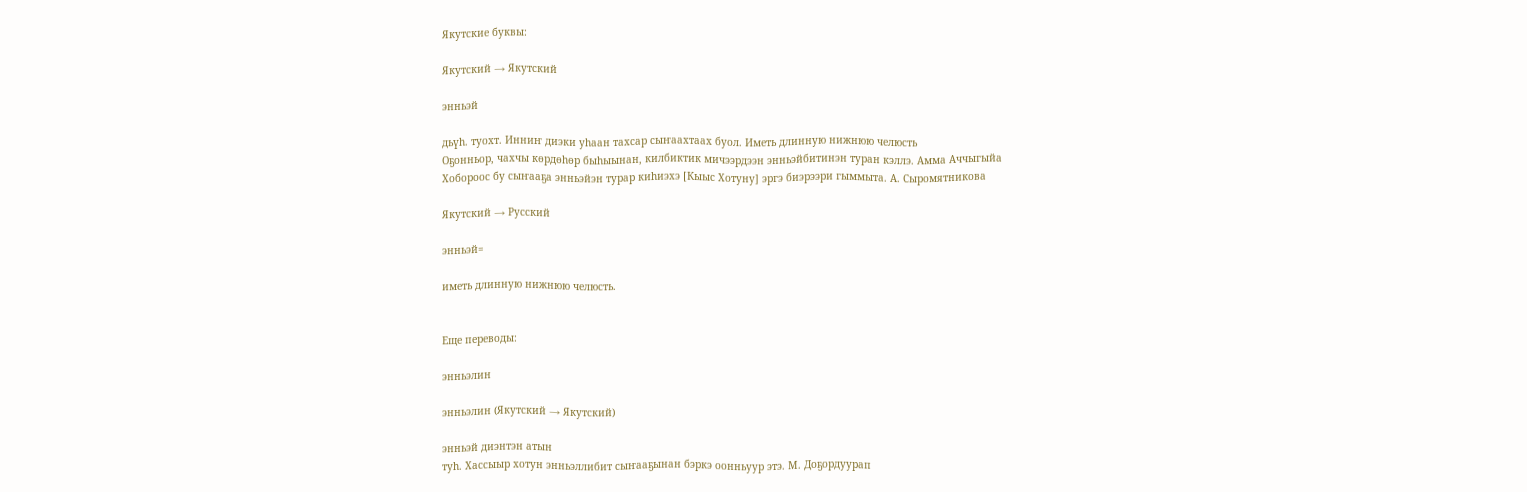Якутские буквы:

Якутский → Якутский

энньэй

дьүһ. туохт. Инниҥ диэки уһаан тахсар сыҥаахтаах буол. Иметь длинную нижнюю челюсть
Оҕонньор, чахчы көрдөһөр быһыынан, килбиктик мичээрдээн энньэйбитинэн туран кэллэ. Амма Аччыгыйа
Хобороос бу сыҥааҕа энньэйэн турар киһиэхэ [Кыыс Хотуну] эргэ биэрээри гыммыта. А. Сыромятникова

Якутский → Русский

энньэй=

иметь длинную нижнюю челюсть.


Еще переводы:

энньэлин

энньэлин (Якутский → Якутский)

энньэй диэнтэн атын
туһ. Хассыыр хотун энньэллибит сыҥааҕынан бэркэ оонньуур этэ. М. Доҕордуурап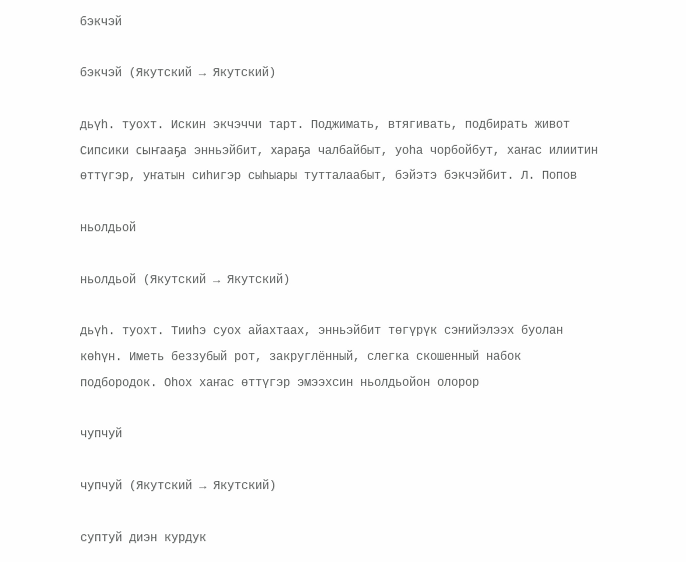бэкчэй

бэкчэй (Якутский → Якутский)

дьүһ. туохт. Искин экчэччи тарт. Поджимать, втягивать, подбирать живот
Сипсики сыҥааҕа энньэйбит, хараҕа чалбайбыт, уоһа чорбойбут, хаҥас илиитин өттүгэр, уҥатын сиһигэр сыһыары тутталаабыт, бэйэтэ бэкчэйбит. Л. Попов

ньолдьой

ньолдьой (Якутский → Якутский)

дьүһ. туохт. Тииһэ суох айахтаах, энньэйбит төгүрүк сэҥийэлээх буолан көһүн. Иметь беззубый рот, закруглённый, слегка скошенный набок подбородок. Оһох хаҥас өттүгэр эмээхсин ньолдьойон олорор

чупчуй

чупчуй (Якутский → Якутский)

суптуй диэн курдук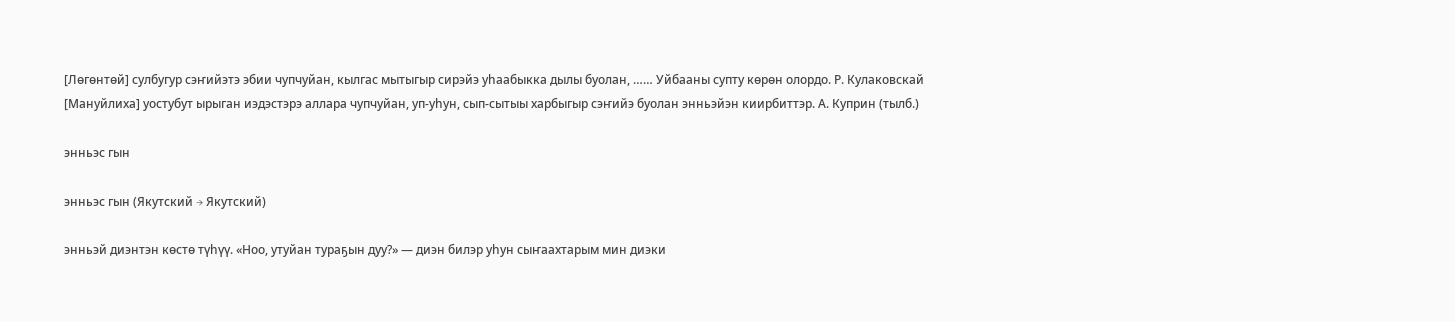[Лөгөнтөй] сулбугур сэҥийэтэ эбии чупчуйан, кылгас мытыгыр сирэйэ уһаабыкка дылы буолан, …… Уйбааны супту көрөн олордо. Р. Кулаковскай
[Мануйлиха] уостубут ырыган иэдэстэрэ аллара чупчуйан, уп-уһун, сып-сытыы харбыгыр сэҥийэ буолан энньэйэн киирбиттэр. А. Куприн (тылб.)

энньэс гын

энньэс гын (Якутский → Якутский)

энньэй диэнтэн көстө түһүү. «Ноо, утуйан тураҕын дуу?» — диэн билэр уһун сыҥаахтарым мин диэки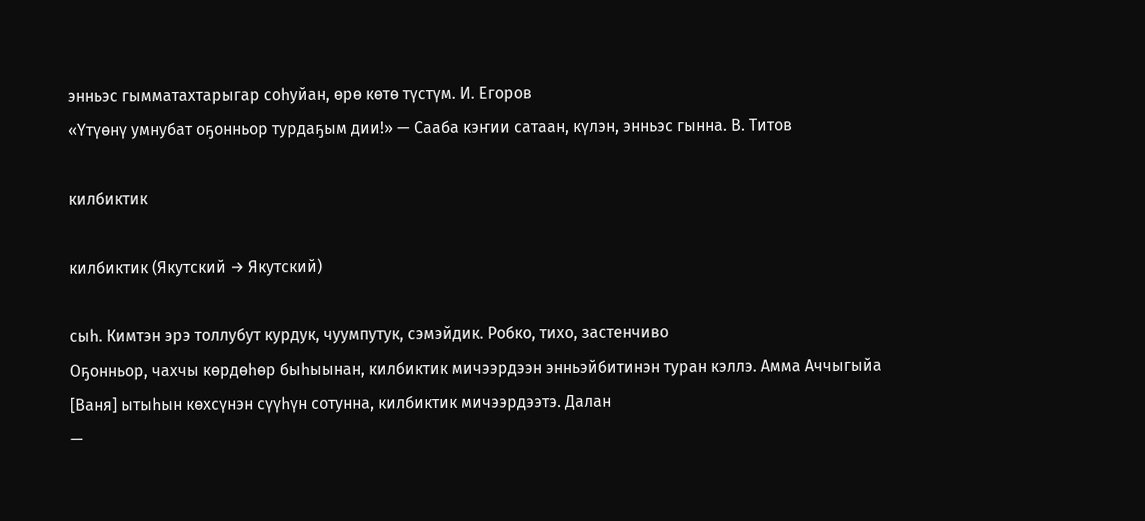энньэс гымматахтарыгар соһуйан, өрө көтө түстүм. И. Егоров
«Үтүөнү умнубат оҕонньор турдаҕым дии!» — Сааба кэҥии сатаан, күлэн, энньэс гынна. В. Титов

килбиктик

килбиктик (Якутский → Якутский)

сыһ. Кимтэн эрэ толлубут курдук, чуумпутук, сэмэйдик. Робко, тихо, застенчиво
Оҕонньор, чахчы көрдөһөр быһыынан, килбиктик мичээрдээн энньэйбитинэн туран кэллэ. Амма Аччыгыйа
[Ваня] ытыһын көхсүнэн сүүһүн сотунна, килбиктик мичээрдээтэ. Далан
—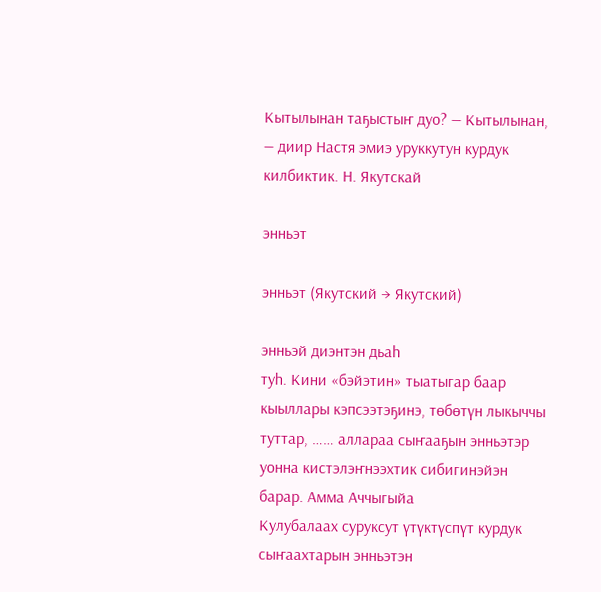Кытылынан таҕыстыҥ дуо? — Кытылынан, — диир Настя эмиэ уруккутун курдук килбиктик. Н. Якутскай

энньэт

энньэт (Якутский → Якутский)

энньэй диэнтэн дьаһ
туһ. Кини «бэйэтин» тыатыгар баар кыыллары кэпсээтэҕинэ, төбөтүн лыкыччы туттар, …… аллараа сыҥааҕын энньэтэр уонна кистэлэҥнээхтик сибигинэйэн барар. Амма Аччыгыйа
Кулубалаах суруксут үтүктүспүт курдук сыҥаахтарын энньэтэн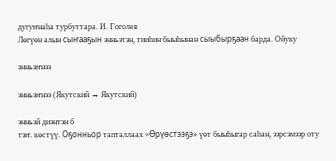дугуҥнаһа турбуттара. И. Гоголев
Лөгүөн алын сыҥааҕын энньэтэн, тииһин быыһынан сыыбырҕаан барда. Ойуку

энньэҥнээ

энньэҥнээ (Якутский → Якутский)

энньэй диэнтэн б
тэҥ. көстүү. Оҕонньор тапталлаах «Өрүөстээҕэ» үөт быыһыгар саһан, ээрсэмээр оту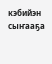кэбийэн сыҥааҕа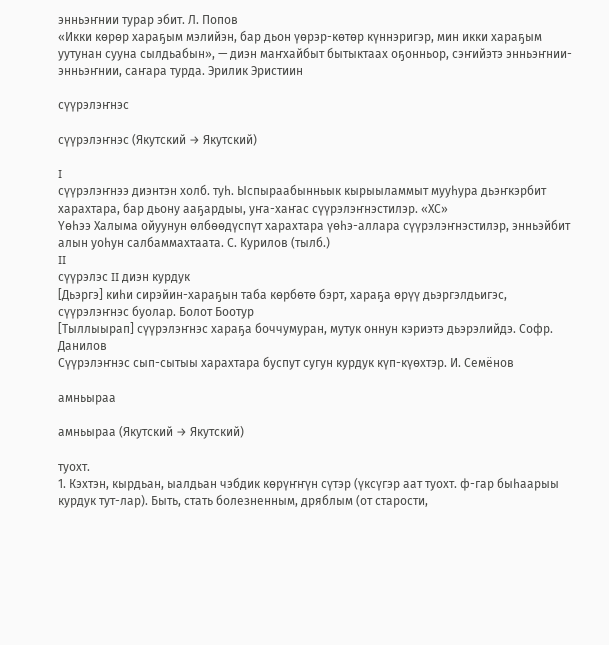энньэҥнии турар эбит. Л. Попов
«Икки көрөр хараҕым мэлийэн, бар дьон үөрэр-көтөр күннэригэр, мин икки хараҕым уутунан сууна сылдьабын», — диэн маҥхайбыт бытыктаах оҕонньор, сэҥийэтэ энньэҥнии-энньэҥнии, саҥара турда. Эрилик Эристиин

сүүрэлэҥнэс

сүүрэлэҥнэс (Якутский → Якутский)

I
сүүрэлэҥнээ диэнтэн холб. туһ. Ыспыраабынньык кырыыламмыт мууһура дьэҥкэрбит харахтара, бар дьону ааҕардыы, уҥа-хаҥас сүүрэлэҥнэстилэр. «ХС»
Үөһээ Халыма ойуунун өлбөөдүспүт харахтара үөһэ-аллара сүүрэлэҥнэстилэр, энньэйбит алын уоһун салбаммахтаата. С. Курилов (тылб.)
II
сүүрэлэс II диэн курдук
[Дьэргэ] киһи сирэйин-хараҕын таба көрбөтө бэрт, хараҕа өрүү дьэргэлдьигэс, сүүрэлэҥнэс буолар. Болот Боотур
[Тыллыырап] сүүрэлэҥнэс хараҕа боччумуран, мутук оннун кэриэтэ дьэрэлийдэ. Софр. Данилов
Сүүрэлэҥнэс сып-сытыы харахтара буспут сугун курдук күп-күөхтэр. И. Семёнов

амньыраа

амньыраа (Якутский → Якутский)

туохт.
1. Кэхтэн, кырдьан, ыалдьан чэбдик көрүҥҥүн сүтэр (үксүгэр аат туохт. ф-гар быһаарыы курдук тут-лар). Быть, стать болезненным, дряблым (от старости,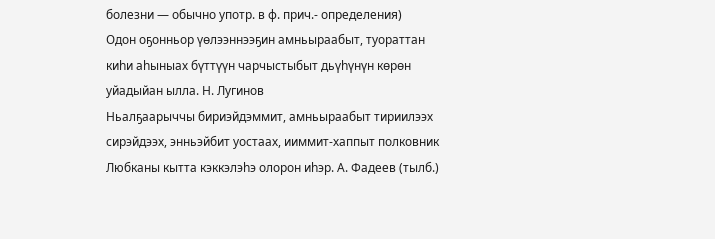болезни — обычно употр. в ф. прич.- определения)
Одон оҕонньор үөлээннээҕин амньыраабыт, туораттан киһи аһыныах бүттүүн чарчыстыбыт дьүһүнүн көрөн уйадыйан ылла. Н. Лугинов
Ньалҕаарыччы бириэйдэммит, амньыраабыт тириилээх сирэйдээх, энньэйбит уостаах, ииммит-хаппыт полковник Любканы кытта кэккэлэһэ олорон иһэр. А. Фадеев (тылб.)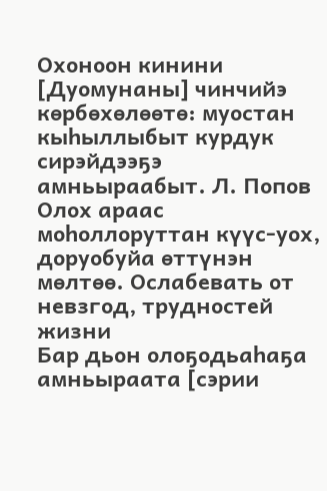Охоноон кинини [Дуомунаны] чинчийэ көрбөхөлөөтө: муостан кыһыллыбыт курдук сирэйдээҕэ амньыраабыт. Л. Попов
Олох араас моһоллоруттан күүс-уох, доруобуйа өттүнэн мөлтөө. Ослабевать от невзгод, трудностей жизни
Бар дьон олоҕодьаһаҕа амньыраата [сэрии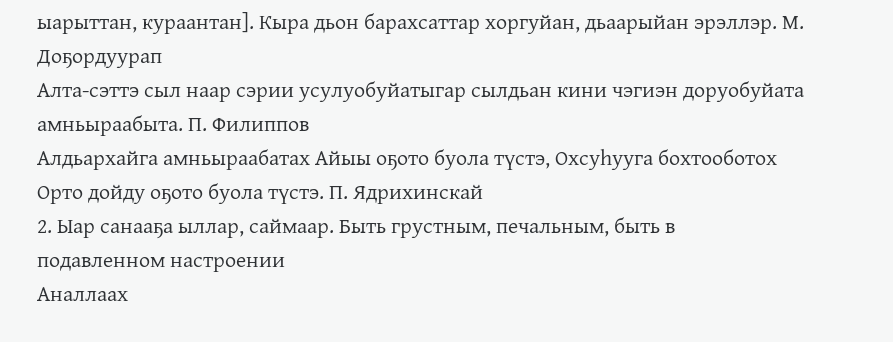ыарыттан, кураантан]. Кыра дьон барахсаттар хоргуйан, дьаарыйан эрэллэр. М. Доҕордуурап
Алта-сэттэ сыл наар сэрии усулуобуйатыгар сылдьан кини чэгиэн доруобуйата амньыраабыта. П. Филиппов
Алдьархайга амньыраабатах Айыы оҕото буола түстэ, Охсуһууга бохтооботох Орто дойду оҕото буола түстэ. П. Ядрихинскай
2. Ыар санааҕа ыллар, саймаар. Быть грустным, печальным, быть в подавленном настроении
Аналлаах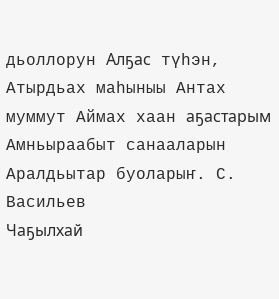дьоллорун Алҕас түһэн, Атырдьах маһыныы Антах муммут Аймах хаан аҕастарым Амньыраабыт санааларын Аралдьытар буоларыҥ. С. Васильев
Чаҕылхай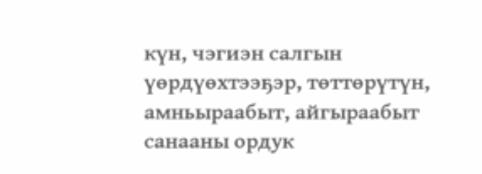күн, чэгиэн салгын үөрдүөхтээҕэр, төттөрүтүн, амньыраабыт, айгыраабыт санааны ордук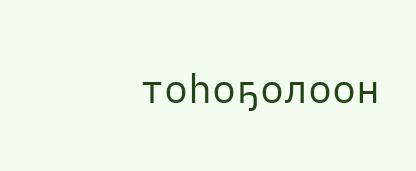тоһоҕолоон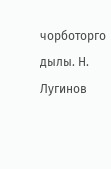чорботорго дылы. Н. Лугинов